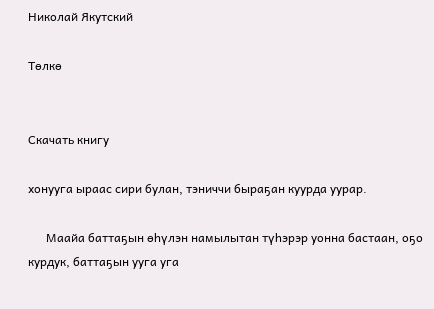Николай Якутский

Төлкө


Скачать книгу

хонууга ыраас сири булан, тэниччи быраҕан куурда уурар.

      Маайа баттаҕын өһүлэн намылытан түһэрэр уонна бастаан, оҕо курдук, баттаҕын ууга уга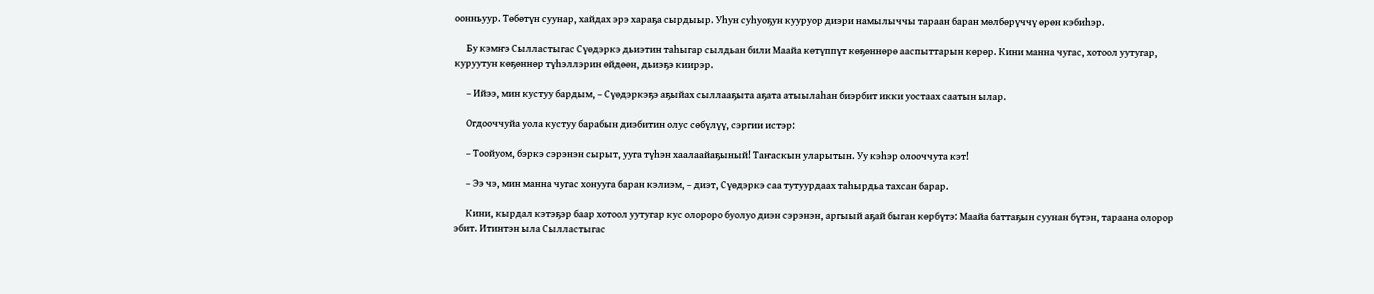оонньуур. Төбөтүн суунар, хайдах эрэ хараҕа сырдыыр. Уһун суһуоҕун кууруор диэри намылыччы тараан баран мөлбөрүччү өрөн кэбиһэр.

      Бу кэмҥэ Сылластыгас Сүөдэркэ дьиэтин таһыгар сылдьан били Маайа көтүппүт көҕөннөрө ааспыттарын көрөр. Кини манна чугас, хотоол уутугар, куруутун көҕөннөр түһэллэрин өйдөөн, дьиэҕэ киирэр.

      – Ийээ, мин кустуу бардым, – Сүөдэркэҕэ аҕыйах сыллааҕыта аҕата атыылаһан биэрбит икки уостаах саатын ылар.

      Огдооччуйа уола кустуу барабын диэбитин олус сөбүлүү, сэргии истэр:

      – Тоойуом, бэркэ сэрэнэн сырыт, ууга түһэн хаалаайаҕыный! Таҥаскын уларытын. Уу кэһэр олооччута кэт!

      – Ээ чэ, мин манна чугас хонууга баран кэлиэм, – диэт, Сүөдэркэ саа тутуурдаах таһырдьа тахсан барар.

      Кини, кырдал кэтэҕэр баар хотоол уутугар кус олороро буолуо диэн сэрэнэн, аргыый аҕай быган көрбүтэ: Маайа баттаҕын суунан бүтэн, тараана олорор эбит. Итинтэн ыла Сылластыгас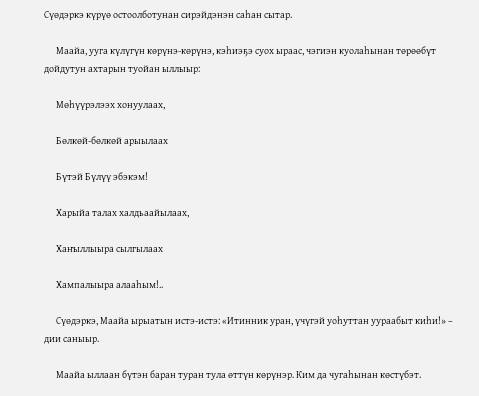Сүөдэркэ күрүө остоолботунан сирэйдэнэн саһан сытар.

      Маайа, ууга күлүгүн көрүнэ-көрүнэ, кэһиэҕэ суох ыраас, чэгиэн куолаһынан төрөөбүт дойдутун ахтарын туойан ыллыыр:

      Мөһүүрэлээх хонуулаах,

      Бөлкөй-бөлкөй арыылаах

      Бүтэй Бүлүү эбэкэм!

      Харыйа талах халдьаайылаах,

      Хаҥыллыыра сылгылаах

      Хампалыыра алааһым!..

      Сүөдэркэ, Маайа ырыатын истэ-истэ: «Итинник уран, үчүгэй уоһуттан уураабыт киһи!» – дии саныыр.

      Маайа ыллаан бүтэн баран туран тула өттүн көрүнэр. Ким да чугаһынан көстүбэт.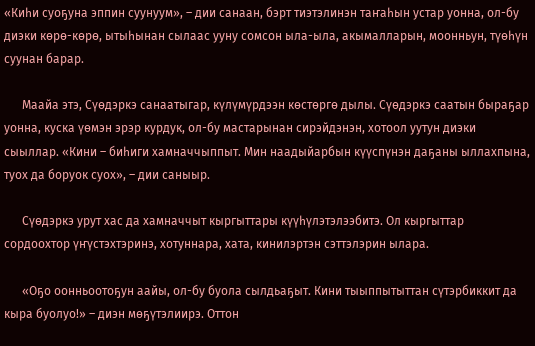«Киһи суоҕуна эппин суунуум», – дии санаан, бэрт тиэтэлинэн таҥаһын устар уонна, ол-бу диэки көрө-көрө, ытыһынан сылаас ууну сомсон ыла-ыла, акымалларын, моонньун, түөһүн суунан барар.

      Маайа этэ, Сүөдэркэ санаатыгар, күлүмүрдээн көстөргө дылы. Сүөдэркэ саатын быраҕар уонна, куска үөмэн эрэр курдук, ол-бу мастарынан сирэйдэнэн, хотоол уутун диэки сыыллар. «Кини – биһиги хамначчыппыт. Мин наадыйарбын күүспүнэн даҕаны ыллахпына, туох да боруок суох», – дии саныыр.

      Сүөдэркэ урут хас да хамначчыт кыргыттары күүһүлэтэлээбитэ. Ол кыргыттар сордоохтор үҥүстэхтэринэ, хотуннара, хата, кинилэртэн сэттэлэрин ылара.

      «Оҕо оонньоотоҕун аайы, ол-бу буола сылдьаҕыт. Кини тыыппытыттан сүтэрбиккит да кыра буолуо!» – диэн мөҕүтэлиирэ. Оттон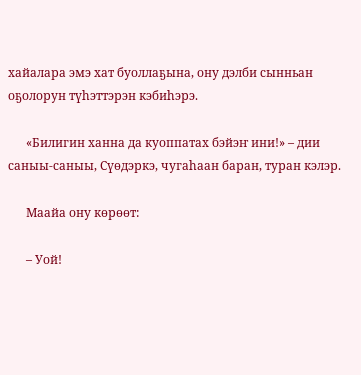хайалара эмэ хат буоллаҕына, ону дэлби сынньан оҕолорун түһэттэрэн кэбиһэрэ.

      «Билигин ханна да куоппатах бэйэҥ ини!» – дии саныы-саныы, Сүөдэркэ, чугаһаан баран, туран кэлэр.

      Маайа ону көрөөт:

      – Уой!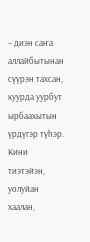– диэн саҥа аллайбытынан сүүрэн тахсан, куурда уурбут ырбаахытын үрдүгэр түһэр. Кини тиэтэйэн, уолуйан хаалан,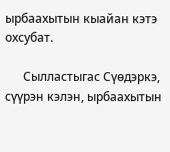ырбаахытын кыайан кэтэ охсубат.

      Сылластыгас Сүөдэркэ, сүүрэн кэлэн, ырбаахытын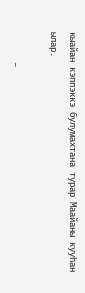кыайан кэппэккэ булумахтана турар Маайаны кууһан ылар.

      –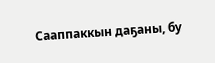Сааппаккын даҕаны, бу